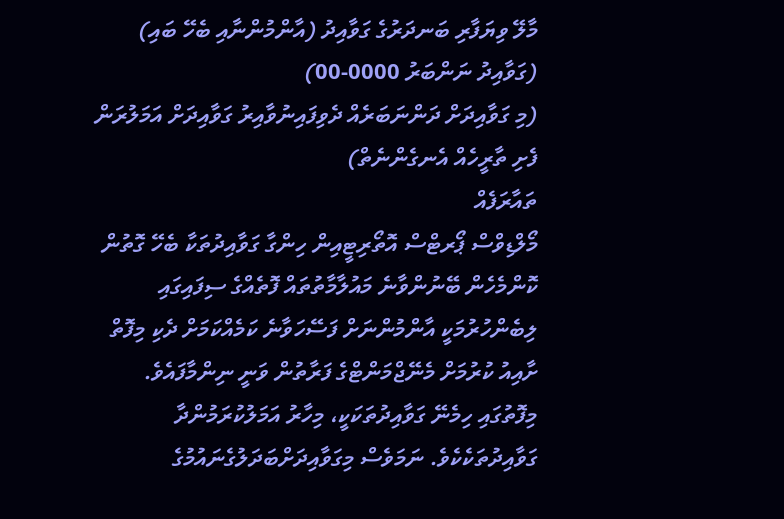މާލޭ ވިޔަފާރި ބަނދަރުގެ ގަވާއިދު (އާންމުންނާއި ބެހޭ ބައި)
(ގަވާއިދު ނަންބަރު 0000-00)
(މި ގަވާއިދަށް ދަންނަބަރެއް ދެވިފައިނުވާއިރު ގަވާއިދަށް އަމަލުރަން ފެށި ތާރީހެއް އެނގެންނެތް)
ތައާރަފެއް
މޯލްޑިވްސް ޕޯރޓްސް އޮތޯރިޓީއިން ހިންގާ ގަވާއިދުތަކާ ބެހޭ ގޮތުން ކޮންމެހެން ބޭނުންވާނެ މައުލާމާތުތައް ފޮތެއްގެ ސިފައިގައި ލިބެންހުރުމަކީ އާންމުންނަށް ފަސޭހަވާނެ ކަމެއްކަމަށް ދެކި މިފޮތް ށާއިއު ކުރުމަށް މެނޭޖްމަންޓްގެ ފަރާތުން ވަނީ ނިންމާފައެވެ.
މިފޮތުގައި ހިމެނޭ ގަވާއިދުތަކަކީ، މިހާރު އަމަލުކުރަމުންދާ ގަވާއިދުތަކެކެވެ. ނަމަވެސް މިގަވާއިދަށްބަދަލުގެނައުމުގެ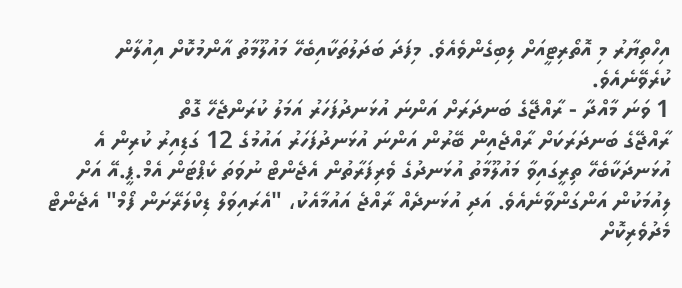އިހްތިޔާރު މި އޮތޯރިޓީއަށް ލިބިގެންވެއެވެ. މިފަދަ ބަދަލުތަކާއިބެހޭ މައުލޫމާތު އާންމުކޮށް އިއުލާން ކުރެވޭނެއެވެ.
1 ވަނަ މާއްދާ - ރާއްޖޭގެ ބަނދަރަށް އަންނަ އުޅަނދުފަހަރު އަމަލު ކުރަންޖެހޭ ގޮތް
ރާއްޖޭގެ ބަނދަރަކަށް ރާއްޖެއިން ބޭރުން އަންނަ އުޅަނދުފަހަރު އައުމުގެ 12 ގަޑިއިރު ކުރިން އެ އުޅަނދަކާބެހޭ ތިރީގައިވާ މައުލޫމާތު އުޅަނދުގެ ވެރިފަރާތުން އެޖެންޓް ނުވަތަ ކެޕްޓަން އެމް.ޕީ.އޭ އަށް ލިއުމަކުން އަންގަންވާނެއެވެ. އަދި އުޅަނދެއް ރާއްޖެ އައުމާއެކު، "އެރައިވަލް ޑިކްލަރޭށަން ފޯމް" އެޖެންޓް މެދުވެރިކޮށް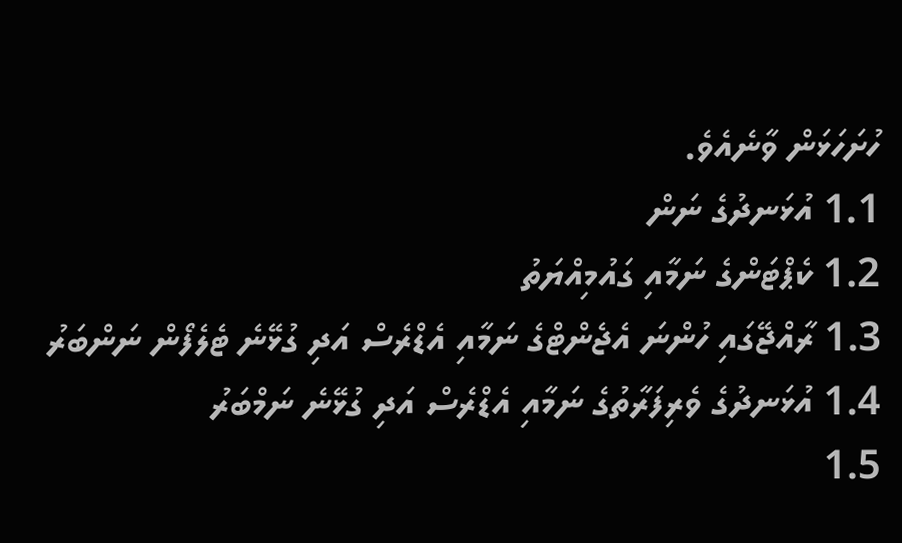ހުށަހަޅަން ވާނެއެވެ.
1.1 އުޅަނދުގެ ނަން
1.2 ކެޕްޓަންގެ ނަމާއި ގައުމިއްޔަތު
1.3 ރާއްޖޭގައި ހުންނަ އެޖެންޓްގެ ނަމާއި އެޑްރެސް އަދި ގުޅޭނެ ޓެލެފޯން ނަންބަރު
1.4 އުޅަނދުގެ ވެރިފަރާތުގެ ނަމާއި އެޑްރެސް އަދި ގުޅޭނެ ނަމްބަރު
1.5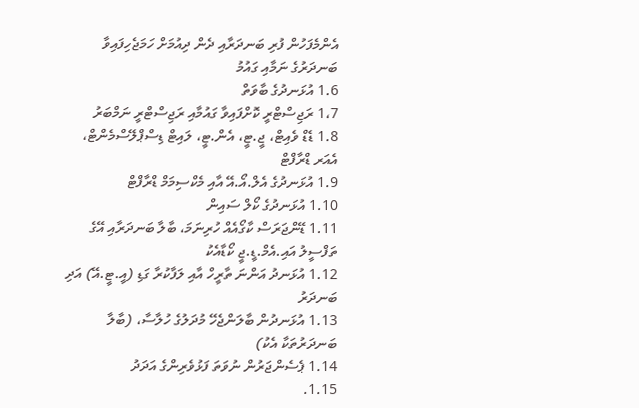އެންމެފަހުން ފުރި ބަނދަރާއި ދެން ދިއުމަށް ހަމަޖެހިފައިވާ ބަނދަރުގެ ނަމާއި ގައުމު
1.6 އުޅަނދުގެ ބާވަތް
1،7 ރަޖިސްޓްރީ ކޮށްފައިވާ ގައުމާއި ރަޖިސްޓްރީ ނަމްބަރު
1.8 ޑެޑް ވެއިޓް، ޖީ.ޓީ، އެން.ޓީ، ލައިޓް ޑިސްޕްލޭސްމެންޓް، އެއަރ ޑްރާފްޓް
1.9 އުޅަނދުގެ އެލް.އޯ.އޭ އާއި މެކްސިމަމް ޑްރާފްޓް
1.10 އުޅަނދުގެ ކޯލް ސައިން
1.11 ޑޭންޖަރަސް ކާގޯއެއް ހުރިނަމަ، ބާލާ ބަނދަރާއި އޭގެ ތަފްސީލު އައި.އެމް.ޑީ.ޖީ ކޯޑާއެކު
1.12 އުޅަނދު އަންނަ ތާރީހް އާއި ލަފާކުރާ ގަޑި (އީ.ޓީ.އޭ) އަދި ބަނދަރު
1.13 އުޅަނދުން ބާލަންޖެހޭ މުދަލުގެ ހުލާސާ، (ބާލާ ބަނދަރުތަކާ އެކު)
1.14 ޕެސެންޖަރުން ނުވަތަ ފަޅުވެރިންގެ އަދަދު
1.15.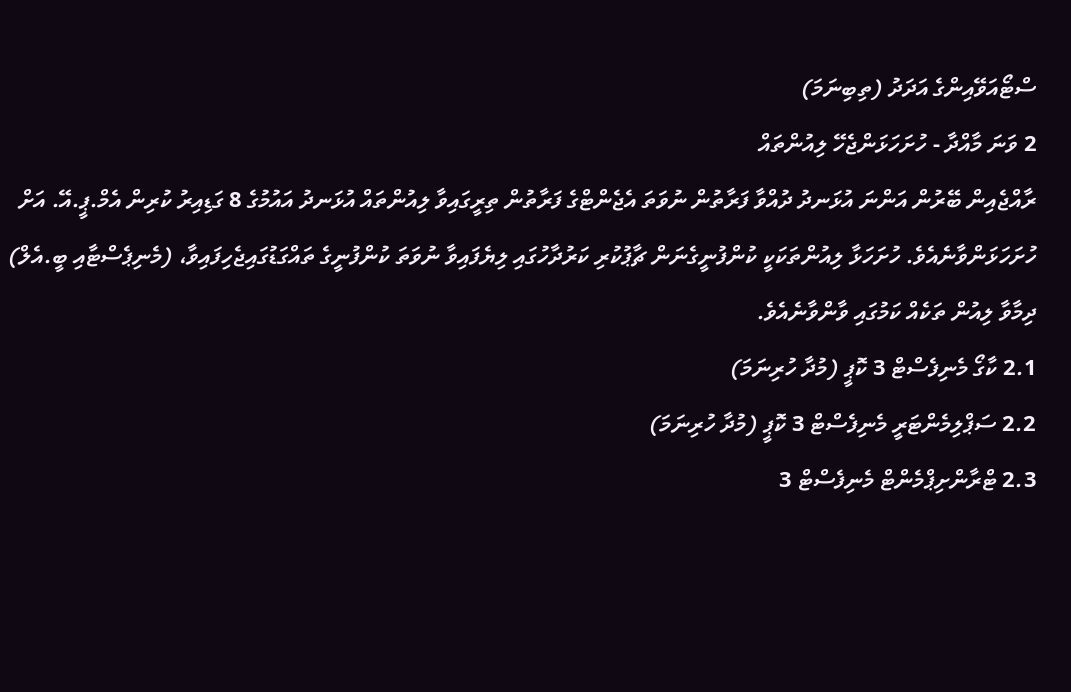ސްޓޯއަވޭއިންގެ އަދަދު (ތިބިނަމަ)
2 ވަނަ މާއްދާ - ހުށަހަޅަންޖެހޭ ލިއުންތައް
ރާއްޖެއިން ބޭރުން އަންނަ އުޅަނދު ދުއްވާ ފަރާތުން ނުވަތަ އެޖެންޓްގެ ފަރާތުން ތިރީގައިވާ ލިއުންތައް އުޅަނދު އައުމުގެ 8 ގަޑިއިރު ކުރިން އެމް.ޕީ.އޭ. އަށް ހުށަހަޅަންވާނެއެވެ. ހުށަހަޅާ ލިއުންތަކަކީ ކުންފުނީގެނަން ޗާޕުކުރި ކަރުދާހުގައި ލިޔެފައިވާ ނުވަތަ ކުންފުނީގެ ތައްގަޑުގައިޖެހިފައިވާ، (މެނިޕެސްޓާއި ބީ.އެލް) ދިމާވާ ލިއުން ތަކެއް ކަމުގައި ވާންވާނެއެވެ.
2.1 ކާގޯ މެނިފެސްޓް 3 ކޮޕީ (މުދާ ހުރިނަމަ)
2.2 ސަޕްލިމެންޓަރީ މެނިފެސްޓް 3 ކޮޕީ (މުދާ ހުރިނަމަ)
2.3 ޓްރާންށިޕްމެންޓް މެނިފެސްޓް 3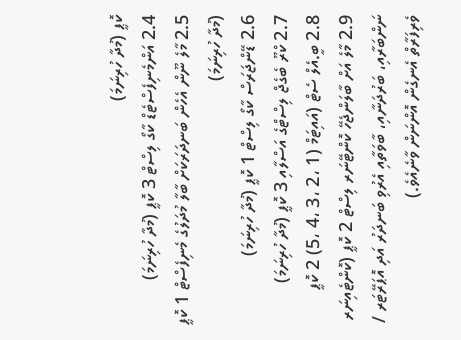ކޮޕީ (މުދާ ހުރިނަމަ)
2.4 އަންމެނިފެސްޓެޑް ކާގޯ ލިސްޓް 3 ކޮޕީ (މުދާ ހުރިނަމަ)
2.5 މާލެ ނޫން އެހެން ބަނދަރަކަށް ބާލާ މުދަލުގެ މެނިފެސްޓް 1 ކޮޕީ (މުދާ ހުރިނަމަ)
2.6 ޑޭންޖަރަސް ކާގޯ ލިސްޓް 1 ކޮޕީ (މުދާ ހުރިނަމަ)
2.7 ކްރޫ ބެގެޖް ލިސްޓްގެ އަސްލާއި 3 ކޮޕީ (މުދާ ހުރިނަމަ)
2.8 ބީ.އެލް ސެޓް (އައިޓަމް (1 ،2 ،3 ،4 ،5) 2 ކޮޕީ
2.9 މާލެ އަށް ބާލަންޖެހޭ ކޮންޓޭނަރ ލިސްޓް 2 ކޮޕީ (ކޮންޓެއިނަރ ނަންބަރާއި، ބަރުދަނާއި، ބާވަތާއި އެރުވި ބަނދަރު އަދި އޮޕަރޭޓަރ / ވެރިފަރާތް އެނގެން އޮންނަން ވާނެއެވެ.)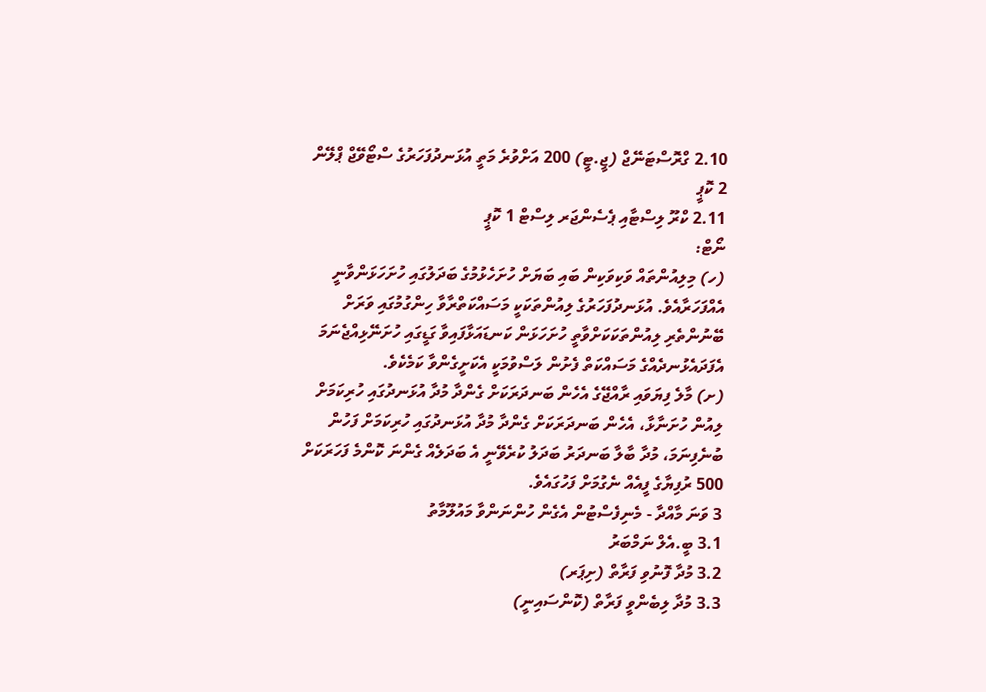2.10 ގްރޮސްޓަނޭޖް (ޖީ.ޓީ) 200 އަށްވުރެ މަތީ އުޅަނދުފަހަރުގެ ސްޓޯވޭޖް ޕްލޭން 2 ކޮޕީ
2.11 ކްރޫ ލިސްޓާއި ޕެސެންޖަރ ލިސްޓް 1 ކޮޕީ
ނޯޓް:
(ހ) މިލިއުންތައް ވަކިވަކިން ބައި ބަޔަށް ހުށަހެޅުމުގެ ބަދަލުގައި ހުށަހަޅަންވާނީ އެއްފަހަރާއެވެ. އުޅަނދުފަހަރުގެ ލިއުންތަކަކީ މަސައްކަތްރާވާ ހިންގުމުގައި ވަރަށް ބޭނުންތެރި ލިއުންތަކަކަށްވާތީ ހުށަހަޅަން ކަނޑައަޅާފައިވާ ގަޑީގައި ހުށަނޭޅިއްޖެނަމަ އެފަދައެޅުނދެއްގެ މަސައްކަތް ފެށުން ލަސްވުމަކީ އެކަށީގެންވާ ކަމެކެވެ.
(ށ) މާލެ ފިޔަވައި ރާއްޖޭގެ އެހެން ބަނދަރަކަށް ގެންދާ މުދާ އުޅަނދުގައި ހުރިކަމަށް ލިއުން ހުށަނާޅާ، އެހެން ބަނދަރަކަށް ގެންދާ މުދާ އުޅަނދުގައި ހުރިކަމަށް ފަހުން ބުނެފިނަމަ، މުދާ ބާލާ ބަނދަރު ބަދަލު ކުރެވޭނީ އެ ބަދަލެއް ގެންނަ ކޮންމެ ފަހަރަކަށް 500 ރުފިޔާގެ ފީއެއް ނެގުމަށް ފަހުގައެވެ.
3 ވަނަ މާއްދާ - މެނިފެސްޓުން އެގެން ހުންނަންވާ މައުލޫމާތު
3.1 ބީ.އެލް ނަމްބަރު
3.2 މުދާ ފޮނުވި ފަރާތް (ށިޕަރ)
3.3 މުދާ ލިބެންވީ ފަރާތް (ކޮންސައިނީ)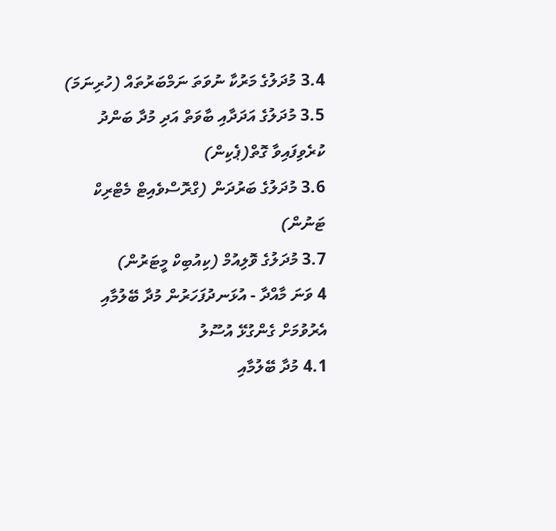3.4 މުދަލުގެ މަރުކާ ނުވަތަ ނަމްބަރުތައް (ހުރިނަމަ)
3.5 މުދަލުގެ އަދަދާއި ބާވަތް އަދި މުދާ ބަންދު ކުރެވިފައިވާ ގޮތް(ޕެކިން)
3.6 މުދަލުގެ ބަރުދަން (ގްރޮސްވެއިޓް މެޓްރިކް ޓަނުން)
3.7 މުދަލުގެ ވޮލިއުމް (ކިއުބިކް މީޓަރުން)
4 ވަނަ މާއްދާ - އުޅަނދުފަހަރުން މުދާ ބޭލުމާއި އެރުވުމަށް ގެންގުޅޭ އުސޫލު
4.1 މުދާ ބޭލުމާއި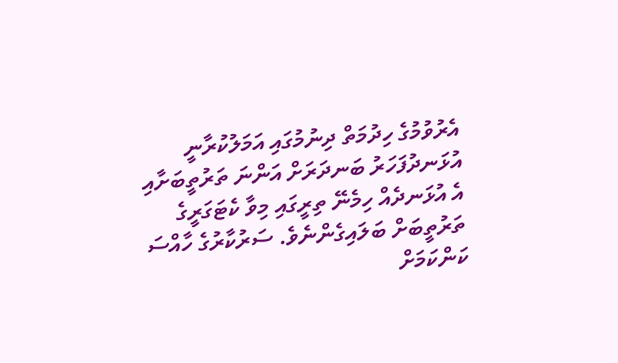އެރުވުމުގެ ހިދުމަތް ދިނުމުގައި އަމަލުކުރާނީ އުޅަނދުފަހަރު ބަނދަރަށް އަންނަ ތަރުތީބަށާއި އެ އުޅަނދެއް ހިމެނޭ ތިރީގައި މިވާ ކެޓަގަރީގެ ތަރުތީބަށް ބަލައިގެންނެވެ. ސަރުކާރުގެ ހާއްސަ ކަންކަމަށް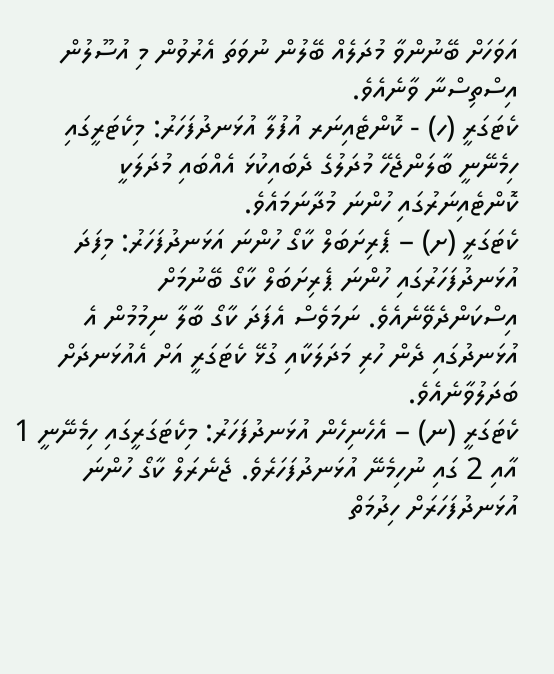އަވަހަށް ބޭނުންވާ މުދަލެއް ބޭލުން ނުވަތަ އެރުވުން މި އުސޫލުން އިސްތިސްނާ ވާނެއެވެ.
ކެޓަގަރީ (ހ) - ކޮންޓެއިނަރ އުފުލާ އުޅަނދުފަހަރު: މިކެޓަރީގައި ހިމެނޭނީ ބާލަންޖެހޭ މުދަލުގެ ދެބައިކުޅަ އެއްބައި މުދަލަކީ ކޮންޓެއިނަރުގައި ހުންނަ މުދާނަމައެވެ.
ކެޓަގަރީ (ށ) – ޕެރިށަބަލް ކާގޯ ހުންނަ އަޅަނދުފަހަރު: މިފަދަ އުޅަނދުފަހަރުގައި ހުންނަ ޕެރިށަބަލް ކާގޯ ބޭނުމަށް އިސްކަންދެވޭނެއެވެ. ނަމަވެސް އެފަދަ ކާގޯ ބާލާ ނިމުމުން އެ އުޅަނދުގައި ދެން ހުރި މަދަލަކާއި ގުޅޭ ކެޓަގަރީ އަށް އެއުޅަނދަށް ބަދަލުވާނެއެވެ.
ކެޓަގަރީ (ނ) – އެހެނިހެން އުޅަނދުފަހަރު: މިކެޓަގަރީގައި ހިމެނޭނީ 1 އާއި 2 ގައި ނުހިމެނޭ އުޅަނދުފަހަރެވެ. ޖެނެރަލް ކާގޯ ހުންނަ އުޅަނދުފަހަރަށް ހިދުމަތް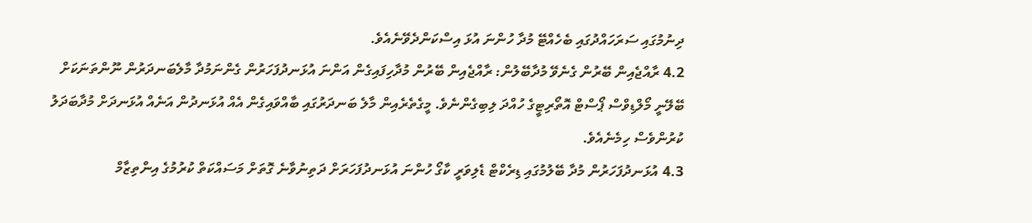ދިނުމުގައި ސަރަހައްދުގައި ބެހެއްޓޭ މުދާ ހުންނަ އުޅަ އިސްކަންދެވޭނެއެވެ.
4.2 ރާއްޖެއިން ބޭރުން ގެނެވޭ މުދާބޭލުން: ރާއްޖެއިން ބޭރުން މުދާހިފައިގެން އަންނަ އުޅަނދުފަހަރުން ގެންނަމުދާ މާލެބަނދަރުން ނޫންތަނަކަށް ބޭލޭނީ މޯލްޑިވްސް ޕޯސްޓް އޮތޯރިޓީގެ ހުއްދަ ލިބިގެންނެވެ. މީގެތެރެއިން މާލެ ބަނދަރުގައި ބާއްވައިގެން އެއް އުޅަނދުން އަނެއް އުޅަނދަށް މުދާބަދަލު ކުރުންވެސް ހިމެނެއެވެ.
4.3 އުޅަނދުފަހަރުން މުދާ ބޭލުމުގައި ޑިރެކްޓް ޑެލިވަރީ ކާގޯ ހުންނަ އުޅަނދުފަހަރަށް ދަތިނުވާނެ ގޮތަށް މަސައްކަތް ކުރުމުގެ އިންތިޒާމް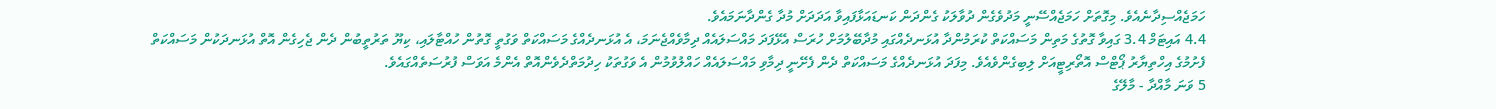ހަމަޖެއްސިދާނެއެވެ. މިގޮތަށް ހަމަޖެއްސޭނީ މަދުވެގެން ދުވާލަކު ގެންދަން ކަނޑައަޅާފައިވާ އަދަދަށް މުދާ ގެންދާނަމައެވެ.
4.4 އައިޓަމް 3.4 ގައިވާ ގޮތުގެ މަތިން މަސައްކަތް ކުރަމުންދާ އުޅަނދެއްގައި މުދާބޭލުމަށް ހުރަސް އެޅޭފަދަ މައްސަލައެއް ދިމާވެއްޖެނަމަ، އެ އުޅަނދެއްގެ މަސައްކަތް ވަގުތީ ގޮތުން ހުއްޓާލައި، ކިޔޫ ތަރުތީބުން ދެން ޖެހިގެން އޮތް އުޅަނދަކުން މަސައްކަތް ފެށުމުގެ އިހްތިޔާރު ޕޯޓްސް އޮތޯރިޓީއަށް ލިބިގެންވެއެވެ. މިފަދަ އުޅަނދެއްގެ މަސައްކަތް ދެން ފެށޭނީ ދިމާވި މައްސަލައެއް ހައްލުވުމުން އެ ވަގުތަކު ހިދުމަތްދެވެންއޮތް އެންމެ އަވަސް ފުރުސަތެއްގައެވެ.
5 ވަނަ މާއްދާ - މާލޭގެ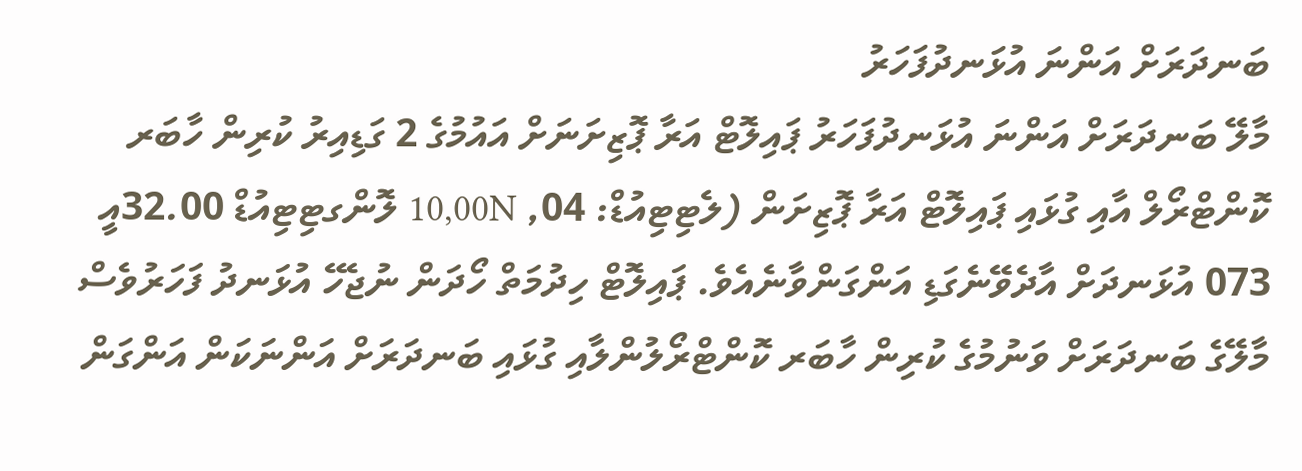ބަނދަރަށް އަންނަ އުޅަނދުފަހަރު
މާލޭ ބަނދަރަށް އަންނަ އުޅަނދުފަހަރު ޕައިލޮޓް އަރާ ޕޮޒިށަނަށް އައުމުގެ 2 ގަޑިއިރު ކުރިން ހާބަރ ކޮންޓްރޯލް އާއި ގުޅައި ޕައިލޮޓް އަރާ ޕޮޒިށަން (ލެޓިޓިއުޑް: 04, 10,00N ލޮންގޓިޓިއުޑް 32.00އީ 073 އުޅަނދަށް އާދެވޭނެގަޑި އަންގަންވާނެއެވެ. ޕައިލޮޓް ހިދުމަތް ހޯދަން ނުޖެހޭ އުޅަނދު ފަހަރުވެސް މާލޭގެ ބަނދަރަށް ވަނުމުގެ ކުރިން ހާބަރ ކޮންޓްރޯލުންލާއި ގުޅައި ބަނދަރަށް އަންނަކަން އަންގަން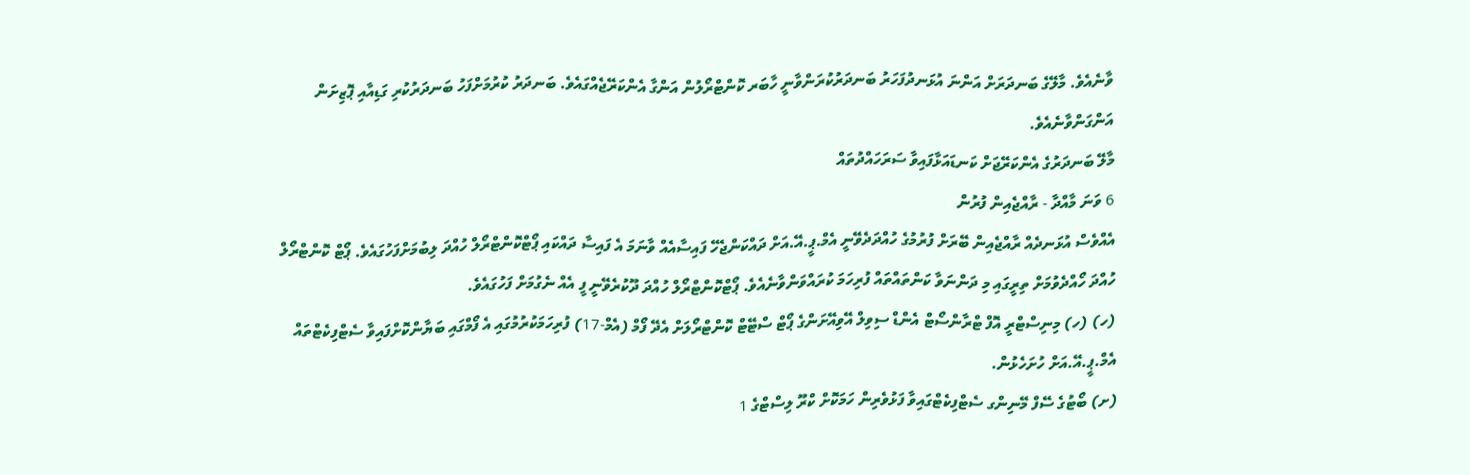ވާނެއެވެ. މާލޭގެ ބަނދަރަށް އަންނަ އުޅަނދުފަހަރު ބަނދަރުކުރަންވާނީ ހާބަރ ކޮންޓްރޯލުން އަންގާ އެންކަރޭޖެއްގައެވެ. ބަނދަރު ކުރުމަށްފަހު ބަނދަރުކުރި ގަޑިއާއި ޕޮޒިށަން އަންގަންވާނެއެވެ.
މާލޭ ބަނދަރުގެ އެންކަރޭޖަށް ކަނޑައަޅާފައިވާ ސަރަހައްދުތައް
6 ވަނަ މާއްދާ - ރާއްޖެއިން ފުރުން
އެއްވެސް އުޅަނދެއް ރާއްޖެއިން ބޭރަށް ފުރުމުގެ ހުއްދަދެވޭނީ އެމް.ޕީ.އޭ.އަށް ދައްކަންޖެހޭ ފައިސާއެއް ވާނަމަ އެ ފައިސާ ދައްކައި ޕޯޓްކޮންޓްރޯލް ހުއްދަ ލިބުމަށްފަހުގައެވެ. ޕޯޓް ކޮންޓްރޯލް ހުއްދަ ހޯއްދެވުމަށް ތިރީގައި މި ދަންނަވާ ކަންތައްތައް ފުރިހަމަ ކުރައްވަންވާނެއެވެ. ޕޯޓްކޮންޓްރޯލް ހުއްދަ ދޫކުރެވޭނީ ފީ އެއް ނެގުމަށް ފަހުގައެވެ.
(ހ) (ހ) މިނިސްޓްރީ އޮފް ޓްރާންސޯޓް އެންޑް ސިވިލް އޭވިއޭށަންގެ ޕޯޓް ސްޓޭޓް ކޮންޓްރޯލަށް އެދޭ ފޯމް (އެމް-17) ފުރިހަމަކުރުމުގައި އެ ފޯމްގައި ބަޔާންކޮށްފައިވާ ސެޓްފިކެޓްތައް އެމް.ޕީ.އޭ.އަށް ހުށަހެޅުން.
(ށ) ބޯޓުގެ ސޭފް މޭނިންގ ސެޓްފިކެޓްގައިވާ ފަޅުވެރިން ހަމަކޮށް ކްރޫ ލިސްޓްގެ 1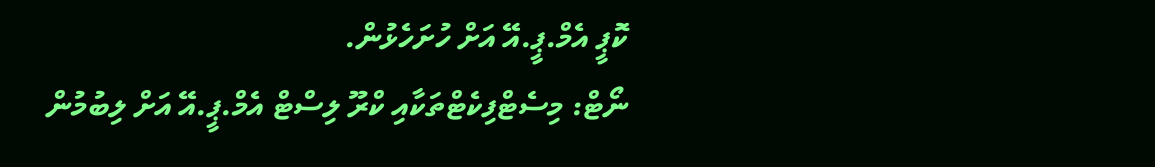ކޮޕީ އެމް.ޕީ.އޭ އަށް ހުށަހެޅުން.
ނޯޓް: މިސެޓްފިކެޓްތަކާއި ކްރޫ ލިސްޓް އެމް.ޕީ.އޭ އަށް ލިބުމުން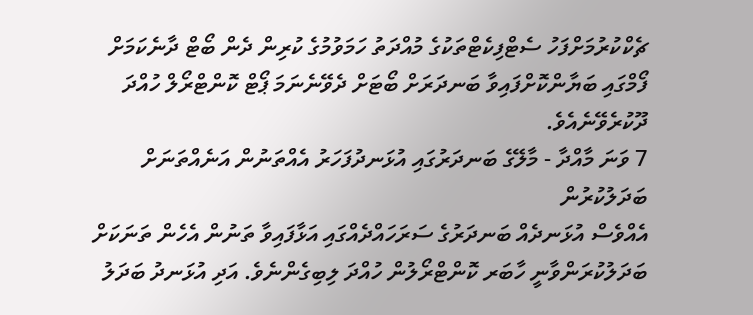ޗެކްކުރުމަށްފަހު ސެޓްފިކެޓްތަކުގެ މުއްދަތު ހަމަވުމުގެ ކުރިން ދެން ބޯޓް ދާނެކަމަށް ފޯމްގައި ބަޔާންކޮށްފައިވާ ބަނދަރަށް ބޯޓަށް ދެވޭނެނަމަ ޕޯޓް ކޮންޓްރޯލް ހުއްދަ ދޫކުރެވޭނެއެވެ.
7 ވަނަ މާއްދާ - މާލޭގެ ބަނދަރުގައި އުޅަނދުފަހަރު އެއްތަނުން އަނެއްތަނަށް ބަދަލުކުރުން
އެއްވެސް އުޅަނދެއް ބަނދަރުގެ ސަރަހައްދެއްގައި އަޅާފައިވާ ތަނުން އެހެން ތަނަކަށް ބަދަލުކުރަންވާނީ ހާބަރ ކޮންޓްރޯލުން ހުއްދަ ލިބިގެންނެވެ. އަދި އުޅަނދު ބަދަލު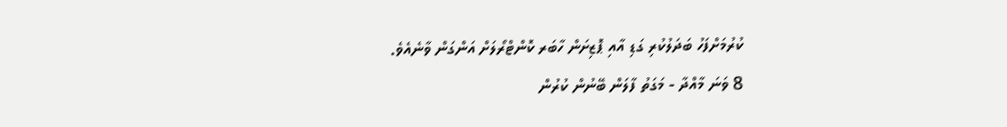ކުރުމަށްފަހު ބަދަލުކުރި ގަޑި އާއި ޕޮޒިށަން ހާބަރ ކޮންޓްރޯލަށް އަންގަން ވާނެއެވެ.
8 ވަނަ މާއްދާ - މަގަތު ފާލަން ބޭނުން ކުރުން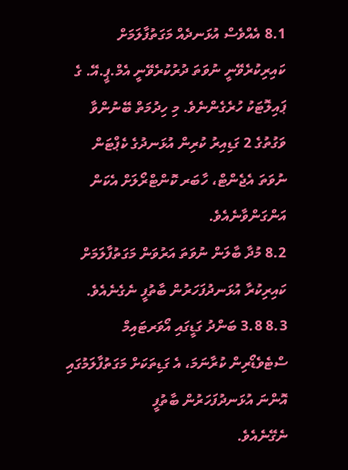8.1 އެއްވެސް އުޅަނދެއް މަގަތުފާލަމަށް ކައިރިކުރެވޭނީ ނުވަތަ ދުރުކުރެވޭނީ އެމް.ޕީ.އޭ. ގެ ޕައިލޮޓަކު ހުރެގެންނެވެ. މި ހިދުމަތް ބޭނުންވާ ވަގުތުގެ 2 ގަޑިއިރު ކުރިން އުޅަނދުގެ ކެޕްޓަން ނުވަތަ އެޖެންޓް، ހާބަރ ކޮންޓްރޯލަށް އެކަން އަންގަންވާނެއެވެ.
8.2 މުދާ ބާލަން ނުވަތަ އަރުވަން މަގަތުފާލަމަށް ކައިރިކުރާ އުޅަނދުފަހަރުން ބާތުފީ ނެގެނެއެވެ.
8.3 3.8 ބަންދު ގަޑީގައި އޯވަރޓައިމް ސްޓެވެޑޯރިން ކުރާނަމަ، އެ ގަޑިތަކަށް މަގަތުފާލަމުގައި އޮންނަ އުޅަނދުފަހަރުން ބާތުފީ
ނެގޭނެއެވެ.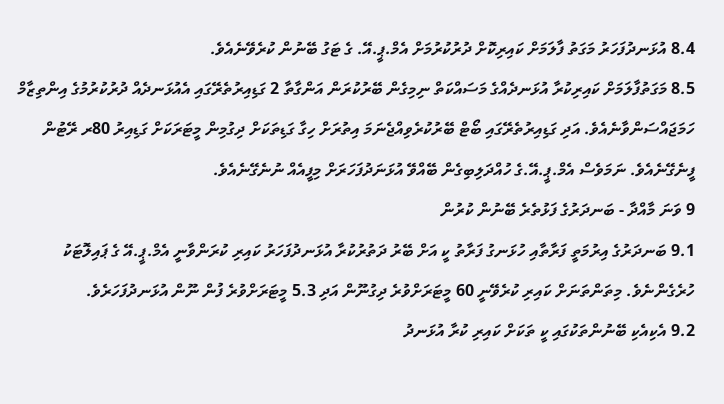8.4 އުޅަނދުފަހަރު މަގަތު ފާލަމަށް ކައިރިކޮށް ދުރުކުރުމަށް އެމް.ޕީ.އޭ. ގެ ޓަގު ބޭނުން ކުރެވޭނެއެވެ.
8.5 މަގަތުފާލަމަށް ކައިރިކުރާ އުޅަނދެއްގެ މަސައްކަތް ނިމިގެން ބޭރުކުރަން އަންގާތާ 2 ގަޑިއިރުތެރޭގައި އެއުޅަނދެއް ދުރުކުރުމުގެ އިންތިޒާމް ހަމަޖައްސަންވާނެއެވެ. އަދި ގަޑިއިރުތެރޭގައި ބޯޓް ބޭރުކުރެވިއްޖެނަމަ އިތުރަށް ހިގާ ގަޑިތަކަށް ދިގުމިން މީޓަރަކަށް ގަޑިއިރު 80ރ ރޭޓުން ފީނެގޭނެއެވެ. ނަމަވެސް އެމް.ޕީ.އޭ.ގެ ހުއްދަލިބިގެން ބޭއްވޭ އުޅަނަދުފަހަރަށް މިފީއެއް ނުނެގޭނެއެވެ.
9 ވަނަ މާއްދާ - ބަނދަރުގެ ފަޅުތެރެ ބޭނުން ކުރުން
9.1 ބަނދަރުގެ އިރުމަތީ ފަރާތާއި ހުޅަނގު ފަރާތު ކީ އަށް ބޭރު ދަތުރުކުރާ އުޅަނދުފަހަރު ކައިރި ކުރަންވާނީ އެމް.ޕީ.އޭ ގެ ޕައިލޮޓަކު ހުރެގެންނެވެ. މިތަންތަނަށް ކައިރި ކުރެވޭނީ 60 މީޓަރަށްވުރެ ދިގުނޫން އަދި 5.3 މީޓަރަށްވުރެ ފުން ނޫން އުޅަނދުފަހަރެވެ.
9.2 އެކިއެކި ބޭނުންތަކުގައި ކީ ތަކަށް ކައިރި ކުރާ އުޅަނދު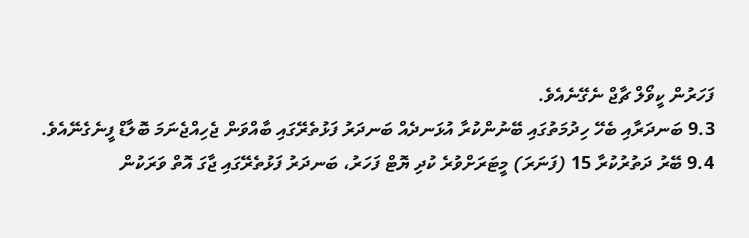ފަހަރުން ކީވޯލް ޗާޖް ނެގޭނެއެވެ.
9.3 ބަނދަރާއި ބެހޭ ހިދުމަތުގައި ބޭނުންކުރާ އުޅަނދެއް ބަނދަރު ފަޅުތެރޭގައި ބާއްވަން ޖެހިއްޖެނަމަ ބޮލާޑް ފީނެގެނޭއެވެ.
9.4 ބޭރު ދަތުރުކުރާ 15 (ފަނަރަ) މީޓަރަށްވުރެ ކުދި ޔޮޓް ފަހަރު، ބަނދަރު ފަޅުތެރޭގައި ޖާގަ އޮތް ވަރަކުން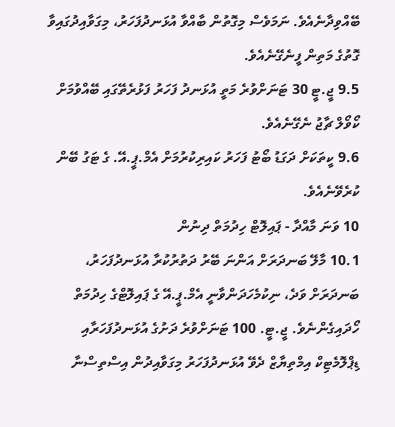ބޭއްވިދާނެއެވެ. ނަމަވެސް މިގޮތުން ބާއްވާ އުޅަނދުފަހަރު، މިގަވާއިދުގައިވާ ގޮތުގެ މަތިން ފީނެގޭނެއެވެ.
9.5 ޖީ.ޓީ 30 ޓަނަށްވުރެ މަތީ އުޅަނދު ފަހަރު ފަޅުރެތޭގައި ބޭއްވުމަށް ކޯވޯލް ޗާޖު ނެގޭނެއެވެ.
9.6 ކީތަކަށް ދަގަޑު ބޯޓު ފަހަރު ކައިރިކުރުމަށް އެމް.ޕީ.އޭ. ގެ ޓަގު ބޭން ކުރެވޭނެއެވެ.
10 ވަނަ މާއްދާ - ޕައިލޮޓް ހިދުމަތް ދިނުން
10.1 މާލޭ ބަނދަރަށް އަންނަ ބޭރު ދަތުރުކުރާ އުޅަނދުފަހަރު، ބަނދަރަށް ވަދެ، ނިކުމެހަދަންވާނީ އެމް.ޕީ.އޭ ގެ ޕައިލޮޓްގެ ހިދުމަތް ހޯދައިގެންނެވެ. ޖީ.ޓީ. 100 ޓަނަށްވުރެ ދަށުގެ އުޅަނދުފަހަރާއި ޑިޕްލޮމެޓިކް އިމްތިޔާޒް ދެވޭ އުޅަނދުފަހަރު މިގަވާއިދުން އިސްތިސްނާ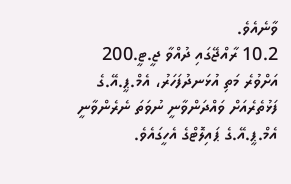ވާނެއެވެ.
10.2 ރާއްޖޭގައި ދުއްވާ ޖީ.ޓީ.200 އަށްވުރެ މަތި އުޅަނދުފަހަރު، އެމް.ޕީ.އޭ.ގެ ފަޅުތެރެއަށް ވައްދަންވާނީ ނުވަތަ ނެރެންވާނީ އެމް.ޕީ.އޭ.ގެ ޕައިލޮޓްގެ އެހީގައެވެ.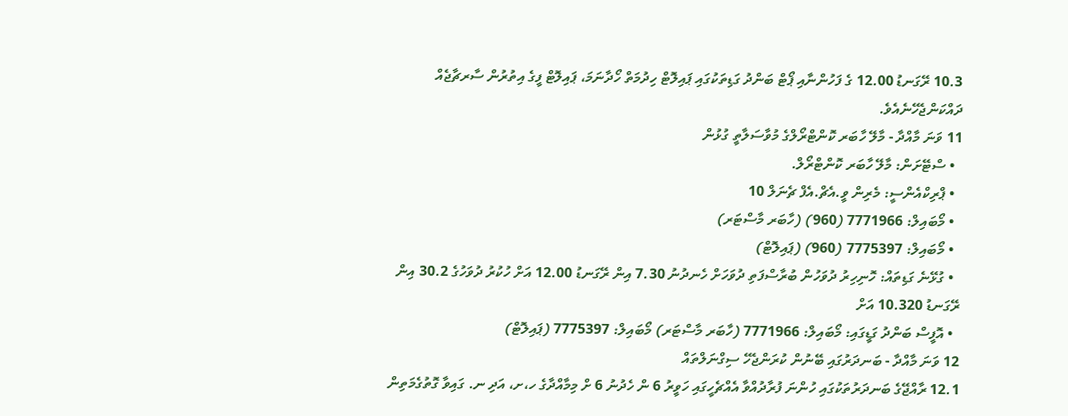10.3 ރޭގަނޑު 12.00 ގެ ފަހުންނާއި ޕޯޓް ބަންދު ގަޑިތަކުގައި ޕައިލޮޓް ހިދުމަތް ހޯދާނަމަ، ޕައިލޮޓް ފީގެ އިތުރުން ސާރޗާޖެއް ދައްކަންޖެހޭނެއެވެ.
11 ވަނަ މާއްދާ - މާލޭ ހާބަރ ކޮންޓްރޯލްގެ މުވާސަލާތީ ގުޅުން
  • ސްޓޭށަން: މާލޭ ހާބަރ ކޮންޓްރޯލް.
  • ޕްރިކްއެންސީ: މެރިން ވީ.އެޗް.އެފް ޗެނަލް 10
  • މޯބައިލް: 7771966 (960) (ހާބަރ މާސްޓަރ)
  • މޯބައިލް: 7775397 (960) (ޕައިލޮޓް)
  • ގުޅޭނެ ގަޑިތައް: ހޮނިހިރު ދުވަހުން ބުރާސްފަތި ދުވަހަށް ހެނދުނު 7.30 އިން ރޭގަނޑު 12.00 އަށް ހުކުރު ދުވަހުގެ 30.2 އިން ރޭގަނޑު 10.320 އަށް
  • އޮފީސް ބަންދު ގަޑީގައި: މޯބައިލް: 7771966 (ހާބަރ މާސްޓަރ) މޯބައިލް: 7775397 (ޕައިލޮޓް)
12 ވަނަ މާއްދާ - ބަނދަރުގައި ބޭނުން ކުރަންޖެހޭ ސިގްނަލްތައް
12.1 ރާއްޖޭގެ ބަނދަރުތަކުގައި ހުންނަ ފުރާދުއްވާ އެއްޗެހީގައި ހަވީރު 6 ން ހެދުނު 6 ށް މިމާއްދާގެ ހ،ށ، އަދި ނ. ގައިވާ ގޮތުގެމަތިން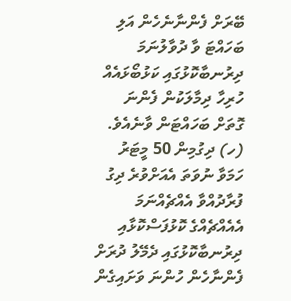ބޭރަށް ފެންނާނެހެން އަލި ބަހައްޓަ ވާ ދުވާލުނަމަ ދިރުނބާކޮޅުގައި ކަޅުބޯޅައެއް ހުރިހާ ދިމާލަކުން ފެންނަ ގޮތަށް ބަހައްޓަން ވާނެއެވެ.
(ހ) ދިގުމިން 50 މީޓަރު ހަމަވާ ނުވަތަ އެއަށްވުރެ ދިގު ފުރާދުއްވާ އެއްޗެއްނަމަ އެއެއްޗެއްގެ ކޮޅުފަސްކޮޅާއި ދިރުނބާކޮޅުގައި ދެމޭލު ދުރަށް ފެންނާހެން ހުންނަ ވަށައިގެން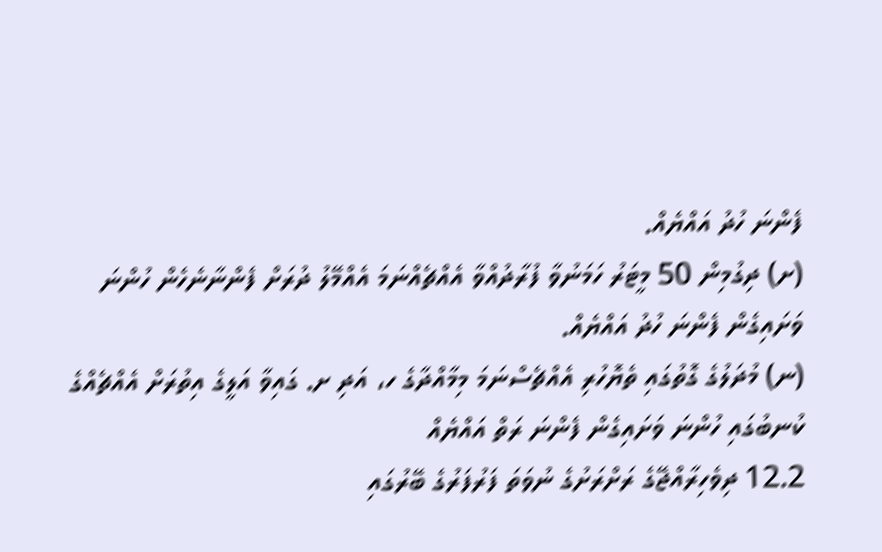ފެންނަ ހުދު އައްޔެއް.
(ށ) ދިގުމިން 50 މީޓަރު ހަމަނުވާ ފުރާދުއްވާ އެއްޗެއްނަމަ އެއްމޭލު ދުރަށް ފެންނާނެހެން ހުންނަ ވަށައިގެން ފެންނަ ހުދު އައްޔެއް.
(ނ) މުދަލުގެ ގޮތުގައި ތެޔޮހުރި އެއްޗެސްނަމަ މިމާއްދާގެ ހ، އަދި ށ. ގައިވާ އަލީގެ އިތުރަށް އެއްޗެއްގެ ކުނބުގައި ހުންނަ ވަށައިގެން ފެންނަ ރަތް އައްޔެއް
12.2 ދިވެހިރާއްޖޭގެ ރަށްރަށުގެ ނުވަތަ ފަރުފަރުގެ ބޭރުގައި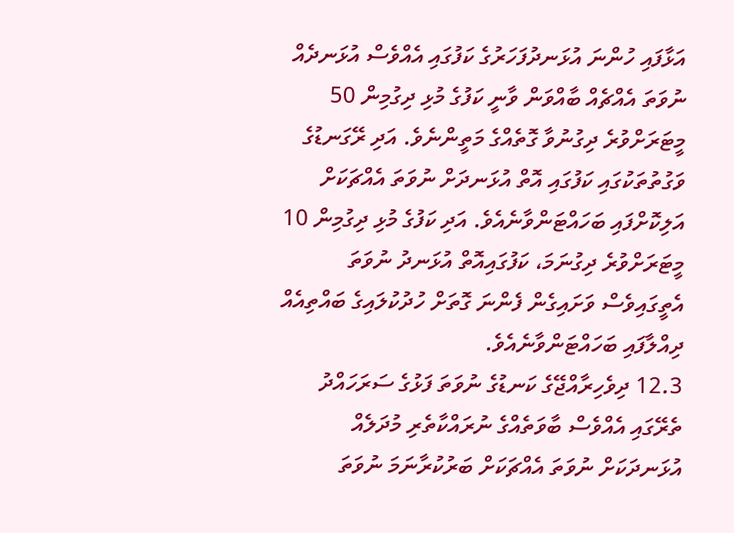އަޅާފައި ހުންނަ އުޅަނދުފަހަރުގެ ކަފުގައި އެއްވެސް އުޅަނދެއް ނުވަތަ އެއްޗެއް ބާއްވަން ވާނީ ކަފުގެ މުޅި ދިގުމިން 50 މީޓަރަށްވުރެ ދިގުނުވާ ގޮތެއްގެ މަތީންނެވެ. އަދި ރޭގަނޑުގެ ވަގުތުތަކުގައި ކަފުގައި އޮތް އުޅަނދަށް ނުވަތަ އެއްޗަކަށް އަލިކޮށްފައި ބަހައްޓަންވާނެއެވެ. އަދި ކަފުގެ މުޅި ދިގުމިން 10 މީޓަރަށްވުރެ ދިގުނަމަ، ކަފުގައިއޮތް އުޅަނދު ނުވަތަ އެތީގައިވެސް ވަށައިގެން ފެންނަ ގޮތަށް ހުދުކުލައިގެ ބައްތިއެއް ދިއްލާފައި ބަހައްޓަންވާނެއެވެ.
12.3 ދިވެހިރާއްޖޭގެ ކަނޑުގެ ނުވަތަ ފަޅުގެ ސަރަހައްދު ތެރޭގައި އެއްވެސް ބާވަތެއްގެ ނުރައްކާތެރި މުދަލެއް އުޅަނދަކަށް ނުވަތަ އެއްޗަކަށް ބަރުކުރާނަމަ ނުވަތަ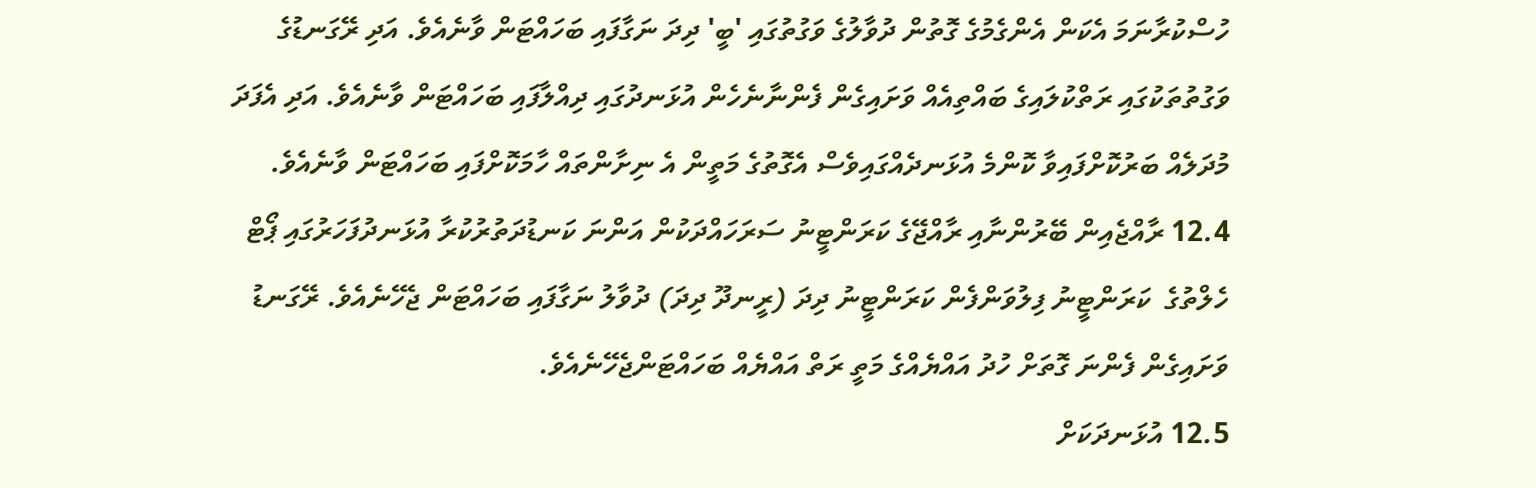ހުސްކުރާނަމަ އެކަން އެންގެމުގެ ގޮތުން ދުވާލުގެ ވަގުތުގައި 'ބީ' ދިދަ ނަގާފައި ބަހައްޓަން ވާނެއެވެ. އަދި ރޭގަނޑުގެ ވަގުތުތަކުގައި ރަތްކުލައިގެ ބައްތިއެއް ވަށައިގެން ފެންނާނެހެން އުޅަނދުގައި ދިއްލާފައި ބަހައްޓަން ވާނެއެވެ. އަދި އެފަދަ މުދަލެއް ބަރުކޮށްފައިވާ ކޮންމެ އުޅަނދެއްގައިވެސް އެގޮތުގެ މަތީން އެ ނިށާންތައް ހާމަކޮށްފައި ބަހައްޓަން ވާނެއެވެ.
12.4 ރާއްޖެއިން ބޭރުންނާއި ރާއްޖޭގެ ކަރަންޓީނު ސަރަހައްދަކުން އަންނަ ކަނޑުދަތުރުކުރާ އުޅަނދުފަހަރުގައި ޕޯޓް ހެލްތުގެ  ކަރަންޓީނު ފިލުވަންފެން ކަރަންޓީނު ދިދަ (ރީނދޫ ދިދަ) ދުވާލު ނަގާފައި ބަހައްޓަން ޖެހޭނެއެވެ. ރޭގަނޑު ވަށައިގެން ފެންނަ ގޮތަށް ހުދު އައްޔެއްގެ މަތީ ރަތް އައްޔެއް ބަހައްޓަންޖެހޭނެއެވެ.
12.5 އުޅަނދަކަށް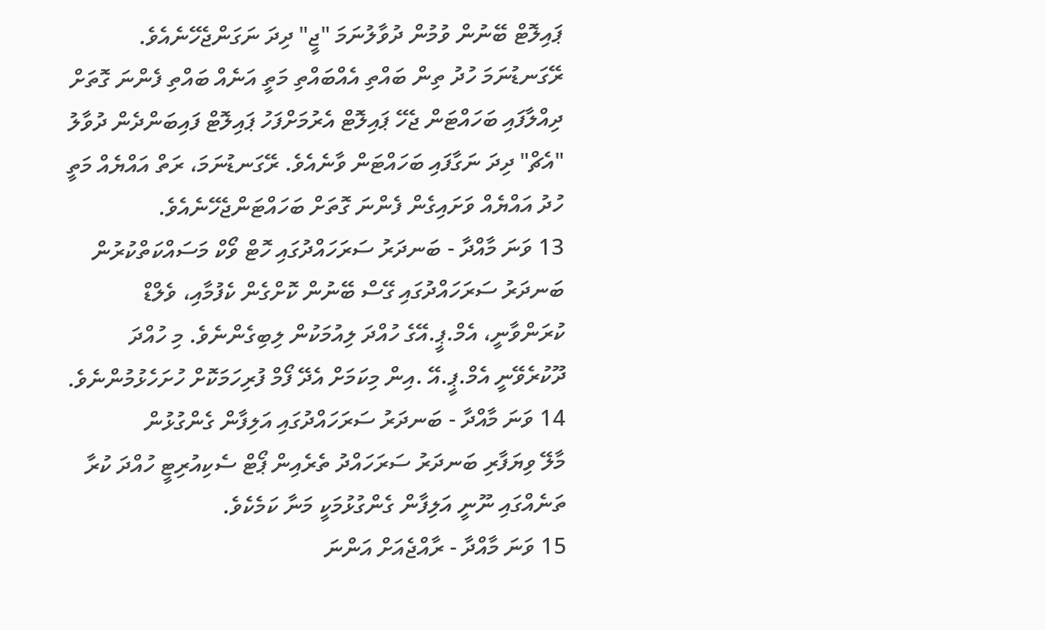ޕައިލޮޓް ބޭނުން ވުމުން ދުވާލުނަމަ "ޖީ" ދިދަ ނަގަންޖެހޭނެއެވެ. ރޭގަނޑުނަމަ ހުދު ތިން ބައްތި އެއްބައްތި މަތީ އަނެއް ބައްތި ފެންނަ ގޮތަށް ދިއްލާފައި ބަހައްޓަން ޖެހޭ ޕައިލޮޓް އެރުމަށްފަހު ޕައިލޮޓް ފައިބަންދެން ދުވާލު "އެޗް" ދިދަ ނަގާފައި ބަހައްޓަން ވާނެއެވެ. ރޭގަނޑުނަމަ، ރަތް އައްޔެއް މަތީ ހުދު އައްޔެއް ވަށައިގެން ފެންނަ ގޮތަށް ބަހައްޓަންޖެހޭނެއެވެ.
13 ވަނަ މާއްދާ - ބަނދަރު ސަރަހައްދުގައި ހޮޓް ވޯކް މަސައްކަތްކުރުން
ބަނދަރު ސަރަހައްދުގައި ގޭސް ބޭނުން ކޮށްގެން ކެފުމާއި، ވެލްޑް ކުރަންވާނީ، އެމް.ޕީ.އޭގެ ހުއްދަ ލިއުމަކުން ލިބިގެންނެވެ. މި ހުއްދަ ދޫކުރެވޭނީ އެމް.ޕީ.އޭ .އިން މިކަމަށް އެދޭ ފޯމް ފުރިހަމަކޮށް ހުށަހެޅުމުންނެވެ.
14 ވަނަ މާއްދާ - ބަނދަރު ސަރަހައްދުގައި އަލިފާން ގެންގުޅުން
މާލޭ ވިޔަފާރި ބަނދަރު ސަރަހައްދު ތެރެއިން ޕޯޓް ސެކިއުރިޓީ ހުއްދަ ކުރާ ތަނެއްގައި ނޫނީ އަލިފާން ގެންގުޅުމަކީ މަނާ ކަމެކެވެ.
15 ވަނަ މާއްދާ - ރާއްޖެއަށް އަންނަ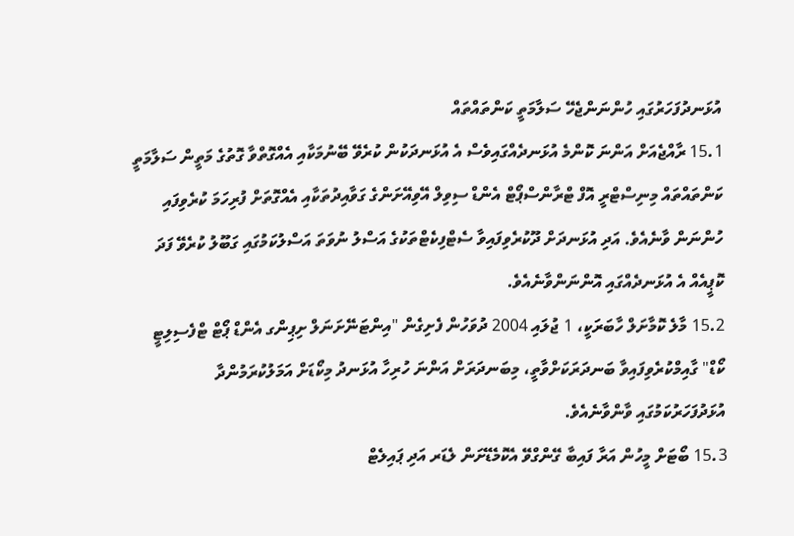އުޅަނދުފަހަރުގައި ހުންނަންޖެހޭ ސަލާމަތީ ކަންތައްތައް
15.1 ރާއްޖެއަށް އަންނަ ކޮންމެ އުޅަނދެއްގައިވެސް އެ އުޅަނދަކުން ކުރެވޭ ބޭނުމަކާއި އެއްގޮތްވާ ގޮތުގެ މަތީން ސަލާމަތީ ކަންތައްތައް މިނިސްޓްރީ އޮފް ޓްރާންސްޕޯޓް އެންޑް ސިވިލް އޭވިއޭށަންގެ ގަވާއިދުތަކާއި އެއްގޮތަށް ފުރިހަމަ ކުރެވިފައި ހުންނަން ވާނެއެވެ. އަދި އުޅަނދަށް ދޫކުރެވިފައިވާ ސެޓްފިކެޓްތަކުގެ އަސްލު ނުވަތަ އަސްލުކަމުގައި ގަބޫލު ކުރެވޭ ފަދަ ކޮޕީއެއް އެ އުޅަނދެއްގައި އޮންނަންވާނެއެވެ.
15.2 މާލެ ކޮމާށަލް ހާބަރަކީ، 1 ޖުލައި 2004 ދުވަހުން ފެށިގެން "އިންޓަނޭށަނަލް ށިޕިންގ އެންޑް ޕޯޓް ޓްފެސިލިޓީ ކޯޑް" ގާއިމްކުރެވިފައިވާ ބަނދަރަކަށްވާތީ، މިބަނދަރަށް އަންނަ ހުރިހާ އުޅަނދު މިކޯޑަށް އަމަލުކުރަމުންދާ އުޅަދުފަހަރުކަމުގައި ވާންވާނެއެވެ.
15.3 ބޯޓަށް މީހުން އަރާ ފައިބާ ގޭންގްވޭ އެކޮމެޑޭށަން ލެޑަރ އަދި ޕައިލެޓް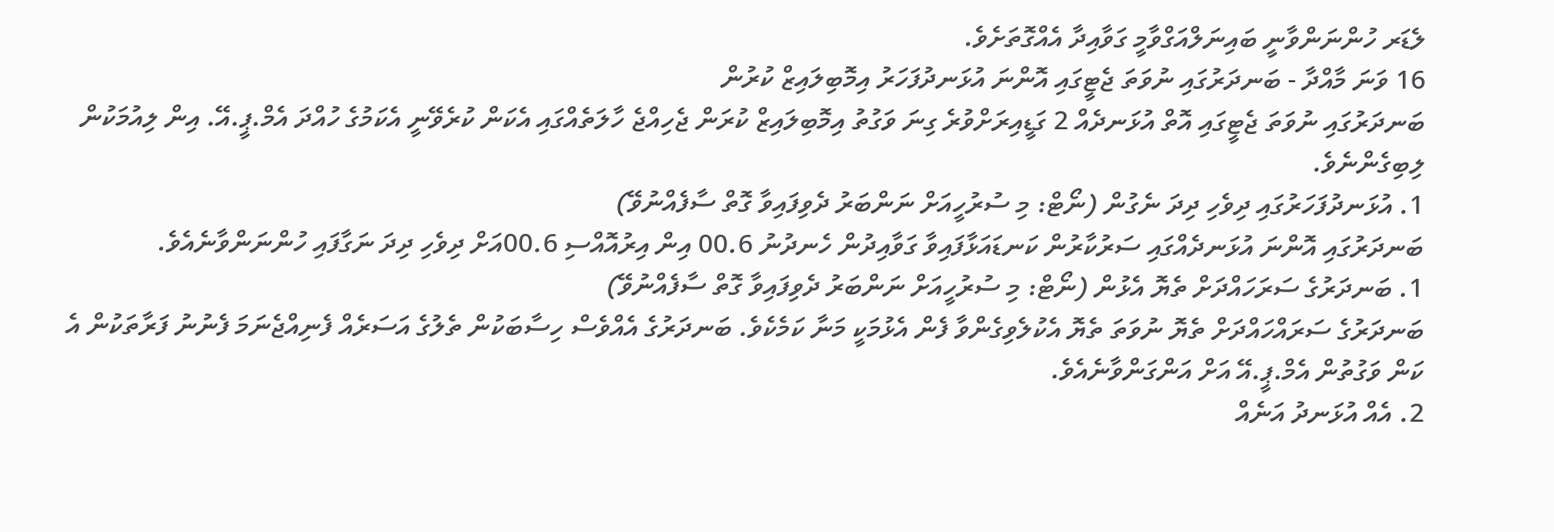ލެޑަރ ހުންނަންވާނީ ބައިނަލްއަގްވާމީ ގަވާއިދާ އެއްގޮތަށެވެ.
16 ވަނަ މާއްދާ - ބަނދަރުގައި ނުވަތަ ޖެޓީގައި އޮންނަ އުޅަނދުފަހަރު އިމޮބިލައިޒް ކުރުން
ބަނދަރުގައި ނުވަތަ ޖެޓީގައި އޮތް އުޅަނދެއް 2 ގަޑީއިރަށްވުރެ ގިނަ ވަގުތު އިމޮބިލައިޒް ކުރަން ޖެހިއްޖެ ހާލަތެއްގައި އެކަން ކުރެވޭނީ އެކަމުގެ ހުއްދަ އެމް.ޕީ.އޭ. އިން ލިއުމަކުން ލިބިގެންނެވެ.
1. އުޅަނދުފަހަރުގައި ދިވެހި ދިދަ ނެގުން (ނޯޓް: މި ސުރުހީއަށް ނަންބަރު ދެވިފައިވާ ގޮތް ސާފެއްނުވޭ)
ބަނދަރުގައި އޮންނަ އުޅަނދެއްގައި ސަރުކާރުން ކަނޑައަޅާފައިވާ ގަވާއިދުން ހެނދުނު 00.6 އިން އިރުއޮއްސި 00.6އަށް ދިވެހި ދިދަ ނަގާފައި ހުންނަންވާނެއެވެ.
1. ބަނދަރުގެ ސަރަހައްދަށް ތެޔޮ އެޅުން (ނޯޓް: މި ސުރުހީއަށް ނަންބަރު ދެވިފައިވާ ގޮތް ސާފެއްނުވޭ)
ބަނދަރުގެ ސަރައްހައްދަށް ތެޔޮ ނުވަތަ ތެޔޮ އެކުލެވިގެންވާ ފެން އެޅުމަކީ މަނާ ކަމެކެވެ. ބަނދަރުގެ އެއްވެސް ހިސާބަކުން ތެލުގެ އަސަރެއް ފެނިއްޖެނަމަ ފެނުނު ފަރާތަކުން އެ ކަން ވަގުތުން އެމް.ޕީ.އޭ އަށް އަންގަންވާނެއެވެ.
2. އެއް އުޅަނދު އަނެއް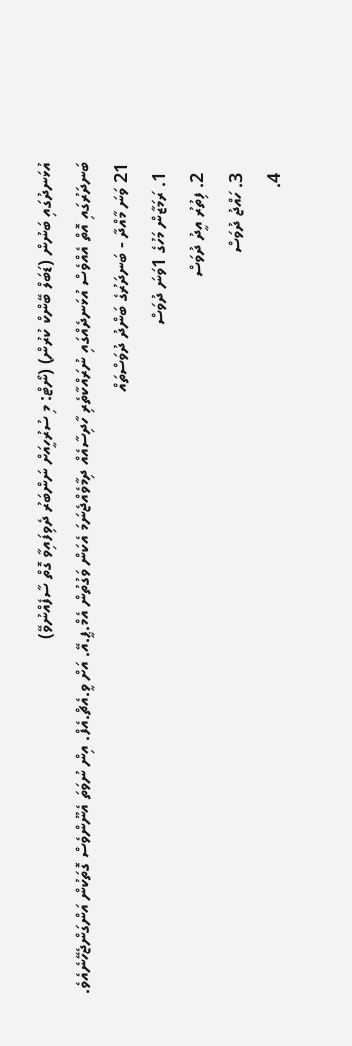އުޅަނދުގައި ބަނުން (ޑަބަލް ބޭންކް ކުރުން) (ނޯޓް: މި ސުރުހީއަށް ނަންބަރު ދެވިފައިވާ ގޮތް ސާފެއްނުވޭ)
ބަނދަރުގައި އޮތް އެއްވެސް އުޅަނދެއްގައި ނުރައްކާތެރި ހާދިސާއެއް ދިމާވެއްޖެނަމަ އެކަން ވަގުތުން އެމް.ޕީ.އޭ. އަށް ވީ.އެޗް.އެފް. އިން ނުވަތަ އެނޫންވެސް ގޮތަކުން އަންގަންޖެހޭނެއެވެ.
21 ވަނަ މާއްދާ - ބަނދަރުގެ ބަންދު ދުވަސްތައް
  1. ރަމަޒާން މަހުގެ 1ވަނަ ދުވަސް
  2. ފިތުރު އީދު ދުވަސް
  3. ހައްޖު ދުވަސް
  4.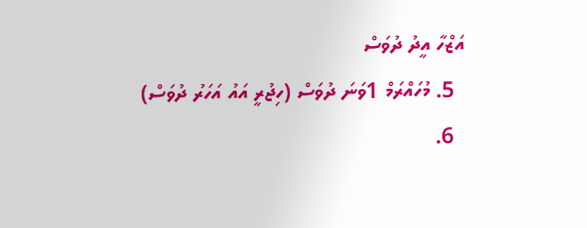އަޒްހާ އީދު ދުވަސް
  5. މުހައްރަމް 1ވަނަ ދުވަސް (ހިޖުރީ އައު އަހަރު ދުވަސް)
  6.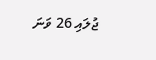ޖުލައި 26 ވަނަ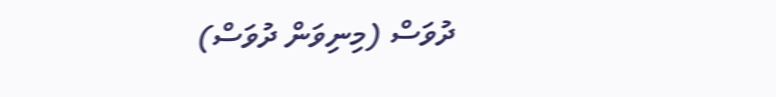ދުވަސް (މިނިވަން ދުވަސް)